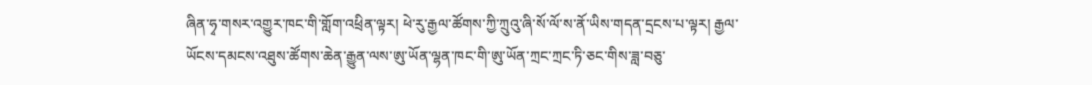ཞིན་ཧྭ་གསར་འགྱུར་ཁང་གི་གློག་འཕྲིན་ལྟར། ཕེ་རུ་རྒྱལ་ཚོགས་ཀྱི་ཀྲུའུ་ཞི་སོ་ལོ་ས་ནོ་ཡིས་གདན་དྲངས་པ་ལྟར། རྒྱལ་ཡོངས་དམངས་འཐུས་ཚོགས་ཆེན་རྒྱུན་ལས་ཨུ་ཡོན་ལྷན་ཁང་གི་ཨུ་ཡོན་ཀྲང་ཀྲང་ཏི་ཅང་གིས་ཟླ་བཅུ་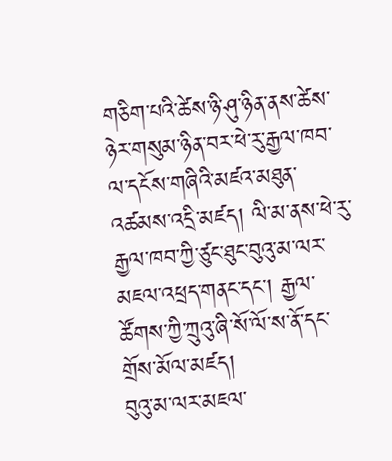གཅིག་པའི་ཚེས་ཉི་ཤུ་ཉིན་ནས་ཚེས་ཉེར་གསུམ་ཉིན་བར་ཕེ་རུ་རྒྱལ་ཁབ་ལ་དངོས་གཞིའི་མཛའ་མཐུན་འཚམས་འདྲི་མཛད། ལི་མ་ནས་ཕེ་རུ་རྒྱལ་ཁབ་ཀྱི་ཙུང་ཐུང་བུའུ་མ་ལར་མཇལ་འཕྲད་གནང་དང་། རྒྱལ་ཚོགས་ཀྱི་ཀྲུའུ་ཞི་སོ་ལོ་ས་ནོ་དང་གྲོས་མོལ་མཛད།
བུའུ་མ་ལར་མཇལ་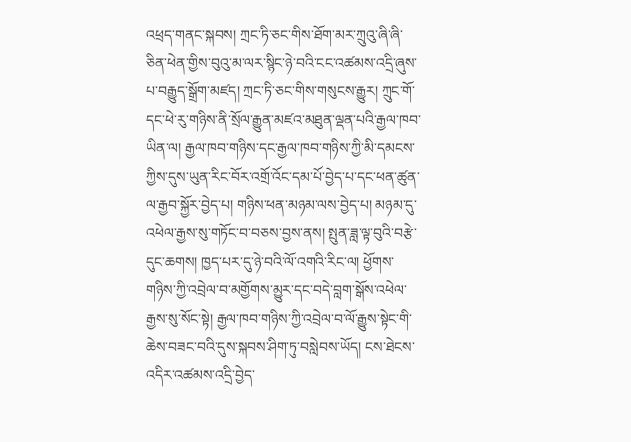འཕྲད་གནང་སྐབས། ཀྲང་ཏི་ཅང་གིས་ཐོག་མར་ཀྲུའུ་ཞི་ཞི་ཅིན་ཕེན་གྱིས་བུའུ་མ་ལར་སྙིང་ཉེ་བའི་ངང་འཚམས་འདྲི་ཞུས་པ་བརྒྱུད་སྒྲོག་མཛད། ཀྲང་ཏི་ཅང་གིས་གསུངས་རྒྱུར། ཀྲུང་གོ་དང་ཕེ་རུ་གཉིས་ནི་སྲོལ་རྒྱུན་མཛའ་མཐུན་ལྡན་པའི་རྒྱལ་ཁབ་ཡིན་ལ། རྒྱལ་ཁབ་གཉིས་དང་རྒྱལ་ཁབ་གཉིས་ཀྱི་མི་དམངས་ཀྱིས་དུས་ཡུན་རིང་བོར་འགྲོ་འོང་དམ་པོ་བྱེད་པ་དང་ཕན་ཚུན་ལ་རྒྱབ་སྐྱོར་བྱེད་པ། གཉིས་ཕན་མཉམ་ལས་བྱེད་པ། མཉམ་དུ་འཕེལ་རྒྱས་སུ་གཏོང་བ་བཅས་བྱས་ནས། སྤུན་ཟླ་ལྟ་བུའི་བརྩེ་དུང་ཆགས། ཁྱད་པར་དུ་ཉེ་བའི་ལོ་འགའི་རིང་ལ། ཕྱོགས་གཉིས་ཀྱི་འབྲེལ་བ་མགྱོགས་མྱུར་དང་བདེ་བླག་སྒོས་འཕེལ་རྒྱས་སུ་སོང་སྟེ། རྒྱལ་ཁབ་གཉིས་ཀྱི་འབྲེལ་བ་ལོ་རྒྱུས་སྟེང་གི་ཆེས་བཟང་བའི་དུས་སྐབས་ཤིག་ཏུ་བསླེབས་ཡོད། ངས་ཐེངས་འདིར་འཚམས་འདྲི་བྱེད་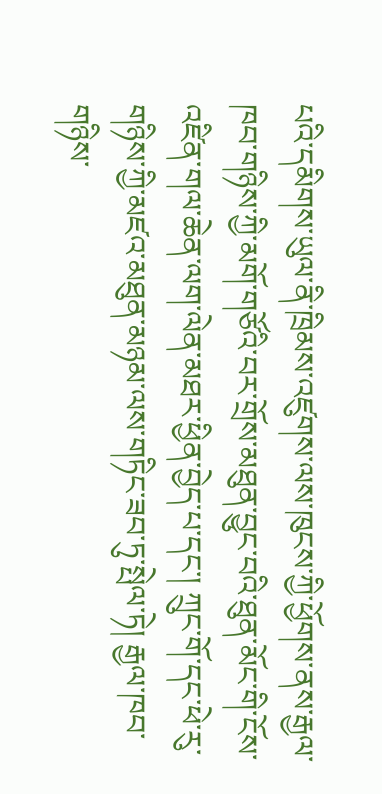པའི་དམིགས་ཡུལ་ནི་ཁྲིམས་འཛུགས་ལས་ཁུངས་ཀྱི་ཕྱོགས་ནས་རྒྱལ་ཁབ་གཉིས་ཀྱི་མགོ་གཙོའི་བར་གྲོས་མཐུན་བྱུང་བའི་ཐུན་མོང་གི་ངོས་འཛིན་གལ་ཆེན་ལག་ལེན་མཐར་ཕྱིན་བྱེད་པ་དང་། ཀྲུང་གོ་དང་ཕེ་རུ་གཉིས་ཀྱི་མཛའ་མཐུན་མཉམ་ལས་གཏིང་ཟབ་ཏུ་སྤེལ་ཏེ། རྒྱལ་ཁབ་གཉིས་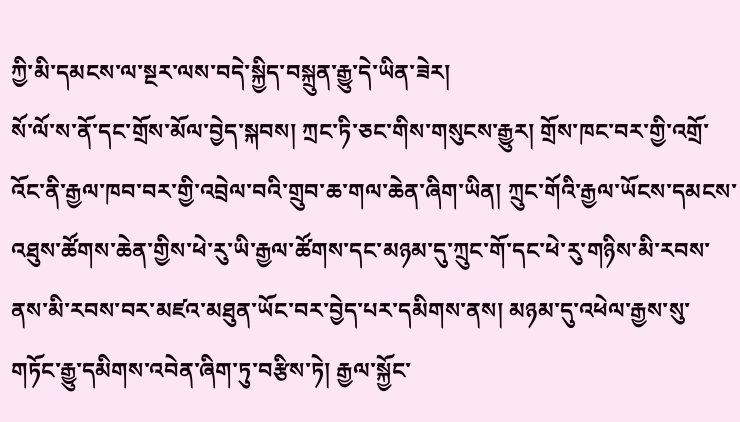ཀྱི་མི་དམངས་ལ་སྔར་ལས་བདེ་སྐྱིད་བསྐྲུན་རྒྱུ་དེ་ཡིན་ཟེར།
སོ་ལོ་ས་ནོ་དང་གྲོས་མོལ་བྱེད་སྐབས། ཀྲང་ཏི་ཅང་གིས་གསུངས་རྒྱུར། གྲོས་ཁང་བར་གྱི་འགྲོ་འོང་ནི་རྒྱལ་ཁབ་བར་གྱི་འབྲེལ་བའི་གྲུབ་ཆ་གལ་ཆེན་ཞིག་ཡིན། ཀྲུང་གོའི་རྒྱལ་ཡོངས་དམངས་འཐུས་ཚོགས་ཆེན་གྱིས་ཕེ་རུ་ཡི་རྒྱལ་ཚོགས་དང་མཉམ་དུ་ཀྲུང་གོ་དང་ཕེ་རུ་གཉིས་མི་རབས་ནས་མི་རབས་བར་མཛའ་མཐུན་ཡོང་བར་བྱེད་པར་དམིགས་ནས། མཉམ་དུ་འཕེལ་རྒྱས་སུ་གཏོང་རྒྱུ་དམིགས་འབེན་ཞིག་ཏུ་བརྩིས་ཏེ། རྒྱལ་སྐྱོང་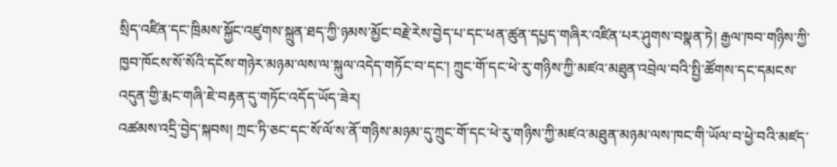སྲིད་འཛིན་དང་ཁྲིམས་སྐྱོང་འཛུགས་སྐྲུན་ཐད་ཀྱི་ཉམས་མྱོང་བརྗེ་རེས་བྱེད་པ་དང་ཕན་ཚུན་དཔྱད་གཞིར་འཛིན་པར་ཤུགས་བསྣན་ཏེ། རྒྱལ་ཁབ་གཉིས་ཀྱི་ཁྱབ་ཁོངས་སོ་སོའི་དངོས་གཉེར་མཉམ་ལས་ལ་སྐུལ་འདེད་གཏོང་བ་དང་། ཀྲུང་གོ་དང་ཕེ་རུ་གཉིས་ཀྱི་མཛའ་མཐུན་འབྲེལ་བའི་སྤྱི་ཚོགས་དང་དམངས་འདུན་གྱི་རྨང་གཞི་ཇེ་བརྟན་དུ་གཏོང་འདོད་ཡོད་ཟེར།
འཚམས་འདྲི་བྱེད་སྐབས། ཀྲང་ཏི་ཅང་དང་སོ་ལོ་ས་ནོ་གཉིས་མཉམ་དུ་ཀྲུང་གོ་དང་ཕེ་རུ་གཉིས་ཀྱི་མཛའ་མཐུན་མཉམ་ལས་ཁང་གི་ཡོལ་བ་ཕྱེ་བའི་མཛད་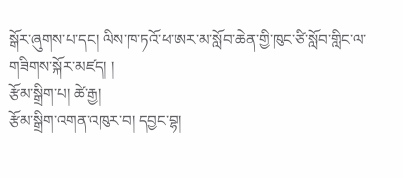སྒོར་ཞུགས་པ་དང། ལིས་ཁ་ཏའོ་ཕ་ཨར་མ་སློབ་ཆེན་གྱི་ཁུང་ཙི་སློབ་གླིང་ལ་གཟིགས་སྐོར་མཛད། །
རྩོམ་སྒྲིག་པ། ཚེ་རྒྱ།
རྩོམ་སྒྲིག་འགན་འཁུར་བ། དབྱང་བྷ།